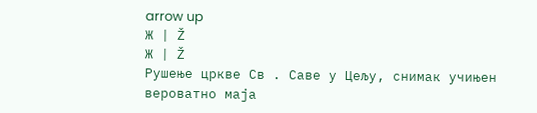arrow up
Ж | Ž
Ж | Ž
Рушење цркве Св . Саве у Цељу, снимак учињен вероватно маја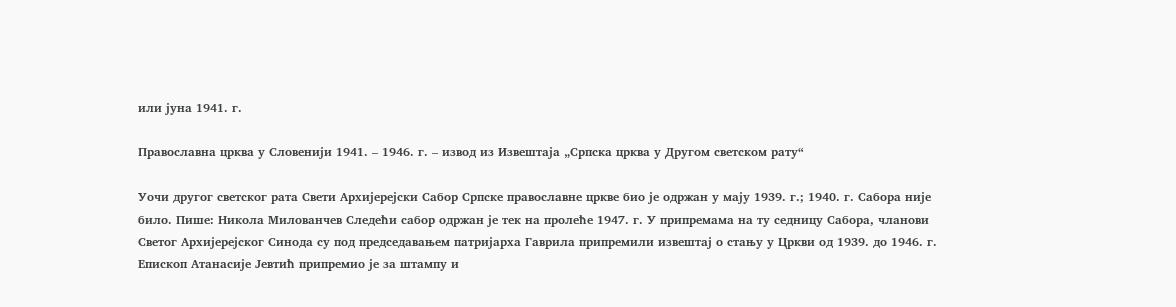или јуна 1941. г.

Православна црква у Словенији 1941. – 1946. г. – извод из Извештаја „Српска црква у Другом светском рату“

Уочи другог светског рата Свети Архијерејски Сабор Српске православне цркве био је одржан у мају 1939. г.; 1940. г. Сабора није било. Пише: Никола Милованчев Следећи сабор одржан је тек на пролеће 1947. г. У припремама на ту седницу Сабора, чланови Светог Архијерејског Синода су под председавањем патријарха Гаврила припремили извештај о стању у Цркви од 1939. до 1946. г. Епископ Атанасије Јевтић припремио је за штампу и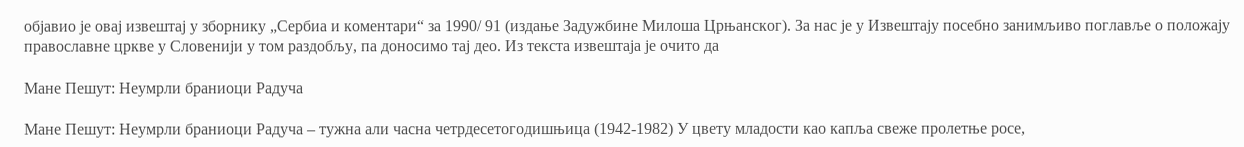објавио је овај извештај у зборнику „Сербиа и коментари“ за 1990/ 91 (издање Задужбине Милоша Црњанског). За нас је у Извештају посебно занимљиво поглавље о положају православне цркве у Словенији у том раздобљу, па доносимо тај део. Из текста извештаја је очито да

Мане Пешут: Неумрли браниоци Радуча

Мане Пешут: Неумрли браниоци Радуча – тужна али часна четрдесетогодишњица (1942-1982) У цвету младости као капља свеже пролетње росе,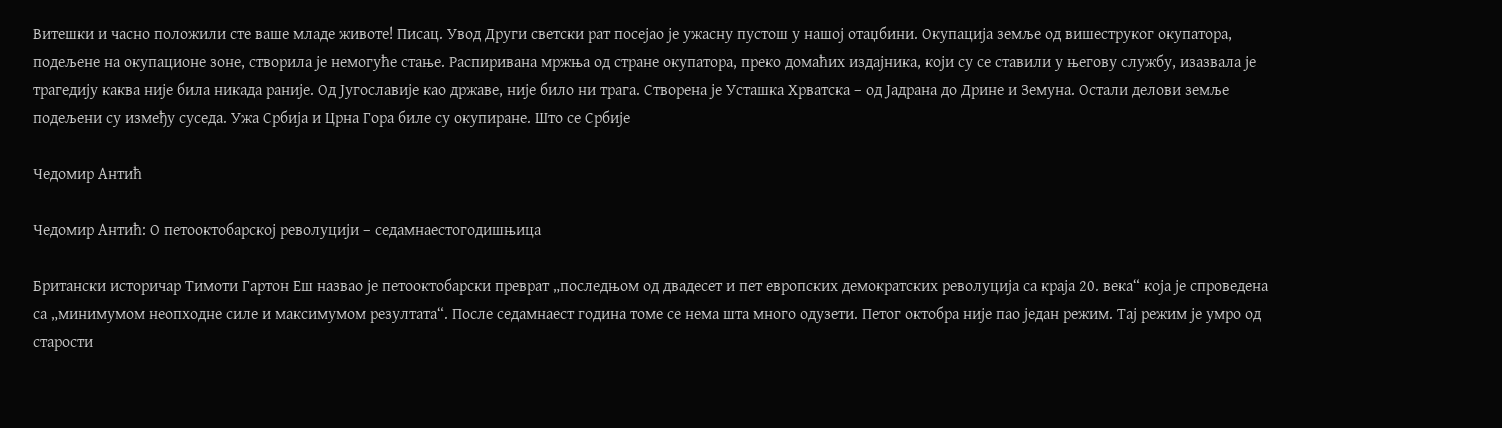Витешки и часно положили сте ваше младе животе! Писац. Увод Други светски рат посејао је ужасну пустош у нашој отаџбини. Окупација земље од вишеструког окупатора, подељене на окупационе зоне, створила је немогуће стање. Распиривана мржња од стране окупатора, преко домаћих издајника, који су се ставили у његову службу, изазвала је трагедију каква није била никада раније. Од Југославије као државе, није било ни трага. Створена је Усташка Хрватска – од Јадрана до Дрине и Земуна. Остали делови земље подељени су између суседа. Ужа Србија и Црна Гора биле су окупиране. Што се Србије

Чедомир Антић

Чедомир Антић: О петооктобарској револуцији – седамнаестогодишњица

Британски историчар Тимоти Гартон Еш назвао је петооктобарски преврат „последњом од двадесет и пет европских демократских револуција са краја 20. века“ која је спроведена са „минимумом неопходне силе и максимумом резултата“. После седамнаест година томе се нема шта много одузети. Петог октобра није пао један режим. Тај режим је умро од старости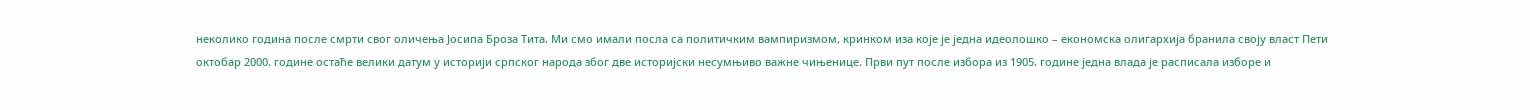неколико година после смрти свог оличења Јосипа Броза Тита. Ми смо имали посла са политичким вампиризмом, кринком иза које је једна идеолошко – економска олигархија бранила своју власт Пети октобар 2000. године остаће велики датум у историји српског народа због две историјски несумњиво важне чињенице. Први пут после избора из 1905. године једна влада је расписала изборе и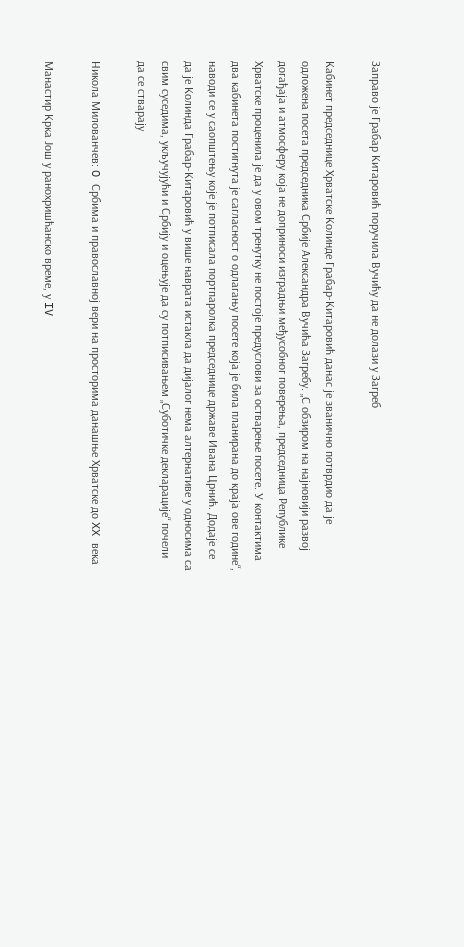Заправо је Грабар Китаровић поручила Вучићу да не долази у Загреб

Кабинет председнице Хрватске Колинде Грабар-Китаровић данас је званично потврдио да је одложена посета председника Србије Александра Вучића Загребу. „С обзиром на најновији развој догађаја и атмосферу која не доприноси изградњи међусобног поверења, председница Републике Хрватске проценила је да у овом тренутку не постоје предуслови за остварење посете. У контактима два кабинета постигнута је сагласност о одлагању посете која је била планирана до краја ове године“, наводи се у саопштењу које је потписала портпаролка председнице државе Ивана Црнић. Додаје се да је Колинда Грабар-Китаровић у више наврата истакла да дијалог нема алтернативе у односима са свим суседима, укључујући и Србију и оцењује да су потписивањем „Суботичке декларације“ почели да се стварају

Никола Милованчев: O Србима и православној вери на просторима данашње Хрватске до XX века

Манастир Крка Још у ранохришћанско време, у IV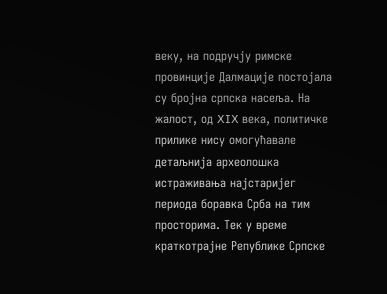веку, на подручjу римске провинциjе Далмациjе постоjала су броjна српска насеља. На жалост, од XIX века, политичке прилике нису омогућавале детаљниjа археолошка истраживања наjстариjег периода боравка Срба на тим просторима. Тек у време краткотраjне Републике Српске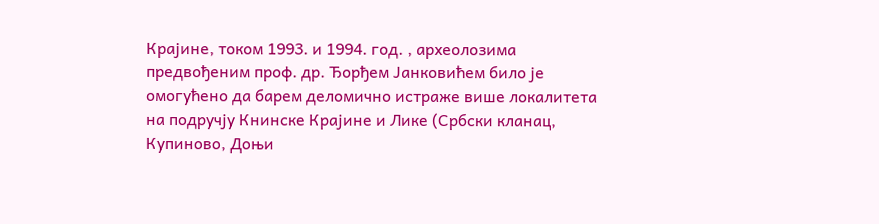Краjине, током 1993. и 1994. год. , археолозима предвођеним проф. др. Ђорђем Јанковићем било jе омогућено да барем деломично истраже више локалитета на подручjу Книнске Краjине и Лике (Србски кланац, Купиново, Доњи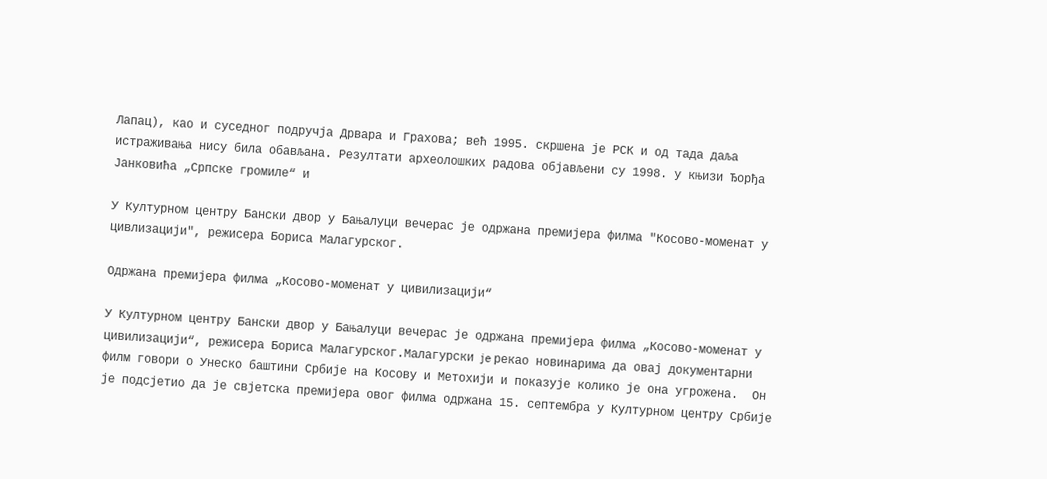Лапац), као и суседног подручjа Дрвара и Грахова; већ 1995. скршена jе РСК и од тада даља истраживања нису била обављана. Резултати археолошких радова обjављени су 1998. у књизи Ђорђа Јанковића „Српске громиле“ и

У Културном центру Бански двор у Бањалуци вечерас је одржана премијера филма "Косово-моменат у цивлизацији", режисера Бориса Малагурског.

Одржана премијера филма „Косово-моменат у цивилизацији“

У Културном центру Бански двор у Бањалуци вечерас је одржана премијера филма „Косово-моменат у цивилизацији“, режисера Бориса Малагурског.Малагурски je рекао новинарима да овај документарни филм говори о Унеско баштини Србије на Косову и Метохији и показује колико је она угрожена.  Он је подсјетио да је свјетска премијера овог филма одржана 15. септембра у Културном центру Србије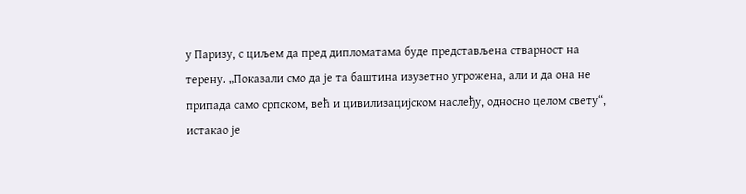у Паризу, с циљем да пред дипломатама буде представљена стварност на терену. „Показали смо да је та баштина изузетно угрожена, али и да она не припада само српском, већ и цивилизацијском наслеђу, односно целом свету“, истакао је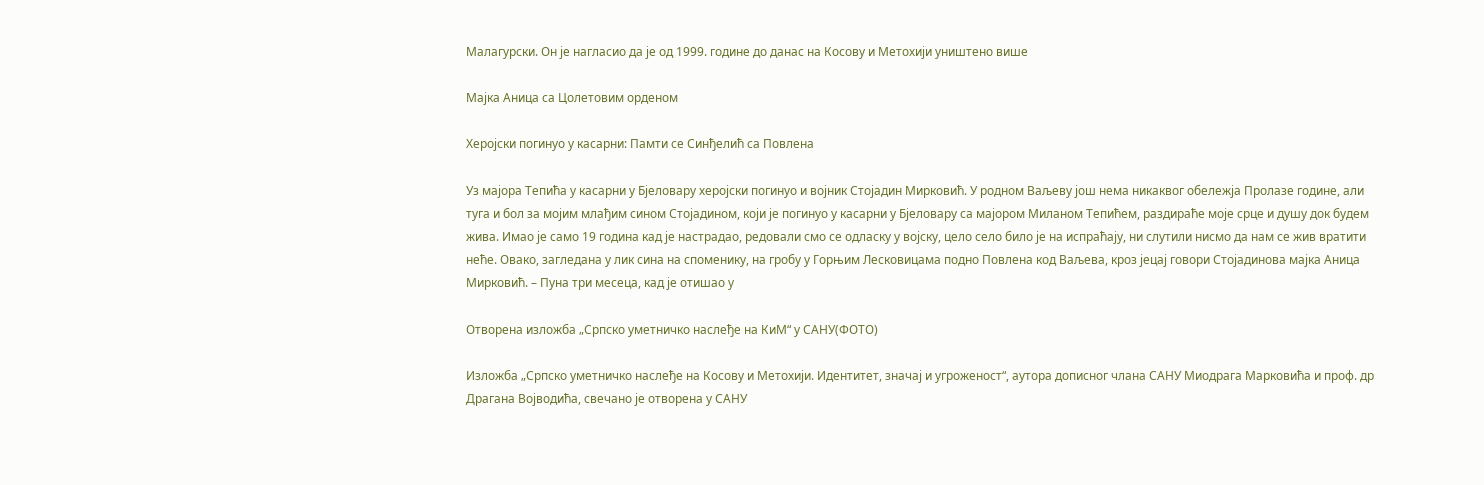Малагурски. Он је нагласио да је од 1999. године до данас на Косову и Метохији уништено више

Мајка Аница са Цолетовим орденом

Херојски погинуо у касарни: Памти се Синђелић са Повлена

Уз мајора Тепића у касарни у Бјеловару херојски погинуо и војник Стојадин Мирковић. У родном Ваљеву још нема никаквог обележја Пролазе године, али туга и бол за мојим млађим сином Стојадином, који је погинуо у касарни у Бјеловару са мајором Миланом Тепићем, раздираће моје срце и душу док будем жива. Имао је само 19 година кад је настрадао, редовали смо се одласку у војску, цело село било је на испраћају, ни слутили нисмо да нам се жив вратити неће. Овако, загледана у лик сина на споменику, на гробу у Горњим Лесковицама подно Повлена код Ваљева, кроз јецај говори Стојадинова мајка Аница Мирковић. – Пуна три месеца, кад је отишао у

Отворена изложба „Српско уметничко наслеђе на КиМ“ у САНУ(ФОТО)

Изложба „Српско уметничко наслеђе на Косову и Метохији. Идентитет, значај и угроженост“, аутора дописног члана САНУ Миодрага Марковића и проф. др Драгана Војводића, свечано је отворена у САНУ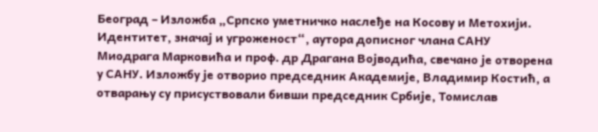Београд – Изложба „Српско уметничко наслеђе на Косову и Метохији. Идентитет, значај и угроженост“, аутора дописног члана САНУ Миодрага Марковића и проф. др Драгана Војводића, свечано је отворена у САНУ. Изложбу је отворио председник Академије, Владимир Костић, а отварању су присуствовали бивши председник Србије, Томислав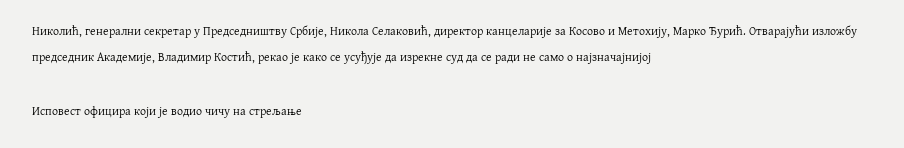Николић, генерални секретар у Председништву Србије, Никола Селаковић, директор канцеларије за Косово и Метохију, Марко Ђурић. Отварајући изложбу председник Академије, Владимир Костић, рекао је како се усуђује да изрекне суд да се ради не само о најзначајнијој

Исповест официра који је водио чичу на стрељање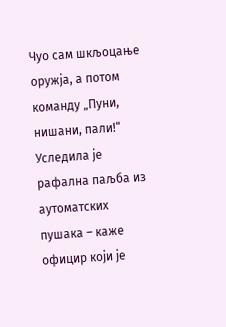Чуо сам шкљоцање оружја, а потом команду „Пуни, нишани, пали!“ Уследила је рафална паљба из аутоматских пушака – каже официр који је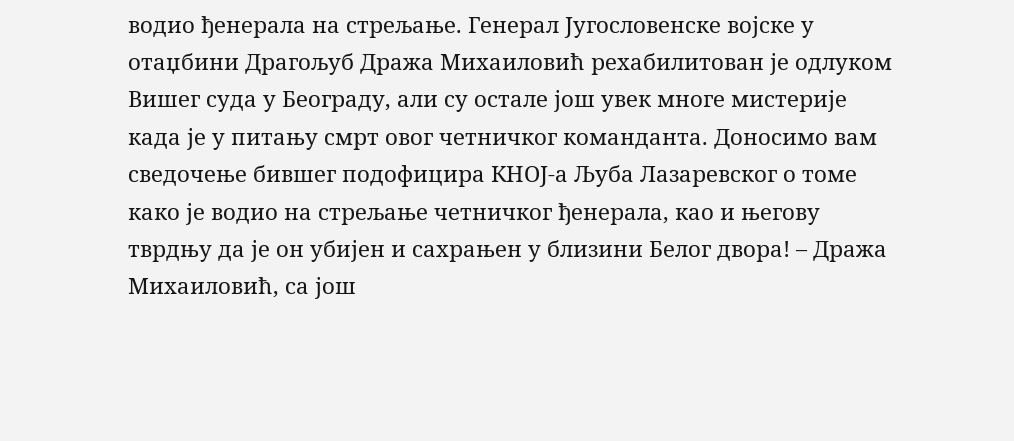водио ђенерала на стрељање. Генерал Југословенске војске у отаџбини Драгољуб Дража Михаиловић рехабилитован је одлуком Вишег суда у Београду, али су остале још увек многе мистерије када је у питању смрт овог четничког команданта. Доносимо вам сведочење бившег подофицира КНОЈ-а Љуба Лазаревског о томе како је водио на стрељање четничког ђенерала, као и његову тврдњу да је он убијен и сахрањен у близини Белог двора! – Дража Михаиловић, са још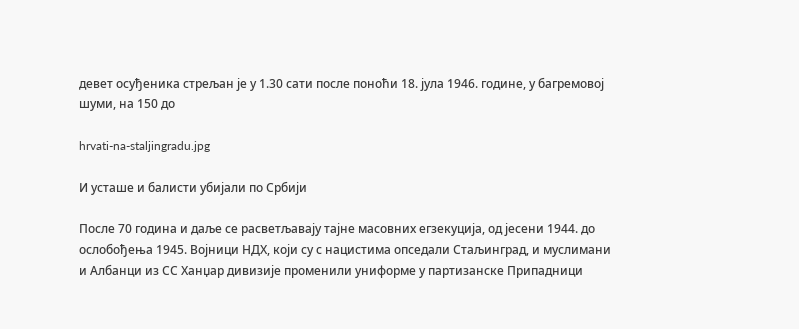девет осуђеника стрељан је у 1.30 сати после поноћи 18. јула 1946. године, у багремовој шуми, на 150 до

hrvati-na-staljingradu.jpg

И усташе и балисти убијали по Србији

После 70 година и даље се расветљаваjу таjне масовних егзекуциjа, од jесени 1944. до ослобођења 1945. Воjници НДХ, коjи су с нацистима опседали Стаљинград, и муслимани и Албанци из СС Ханџар дивизиjе променили униформе у партизанске Припадници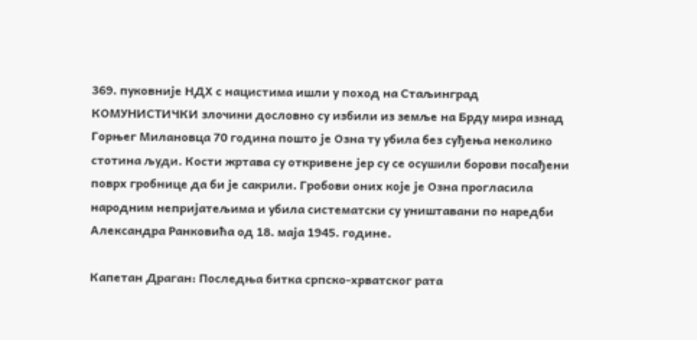369. пуковниjе НДХ с нацистима ишли у поход на Стаљинград КОМУНИСТИЧКИ злочини дословно су избили из земље на Брду мира изнад Горњег Милановца 70 година пошто jе Озна ту убила без суђења неколико стотина људи. Кости жртава су откривене jер су се осушили борови посађени поврх гробнице да би jе сакрили. Гробови оних коjе jе Озна прогласила народним неприjатељима и убила систематски су уништавани по наредби Александра Ранковића од 18. маjа 1945. године.

Капетан Драган: Последња битка српско-хрватског рата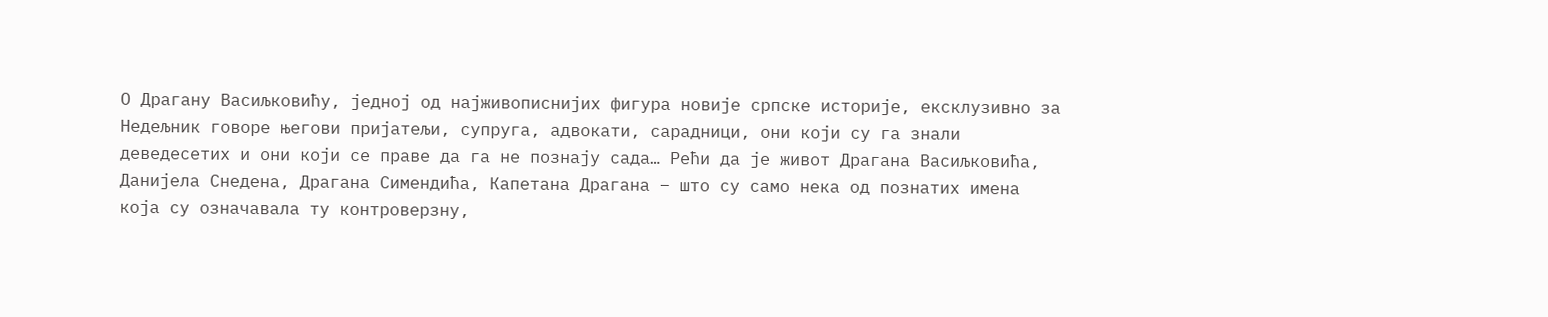О Драгану Васиљковићу, једној од најживописнијих фигура новије српске историје, ексклузивно за Недељник говоре његови пријатељи, супруга, адвокати, сарадници, они који су га знали деведесетих и они који се праве да га не познају сада… Рећи да је живот Драгана Васиљковића, Данијела Снедена, Драгана Симендића, Капетана Драгана – што су само нека од познатих имена која су означавала ту контроверзну,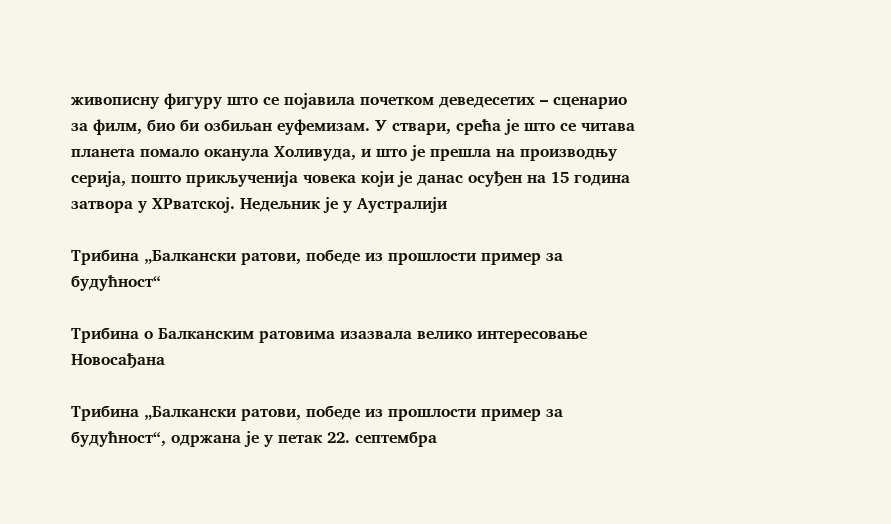живописну фигуру што се појавила почетком деведесетих – сценарио за филм, био би озбиљан еуфемизам. У ствари, срећа је што се читава планета помало оканула Холивуда, и што је прешла на производњу серија, пошто прикљученија човека који је данас осуђен на 15 година затвора у ХРватској. Недељник је у Аустралији

Tрибина „Балкански ратови, победе из прошлости пример за будућност“

Трибина о Балканским ратовима изазвала велико интересовање Новосађана

Tрибина „Балкански ратови, победе из прошлости пример за будућност“, одржана је у петак 22. септембра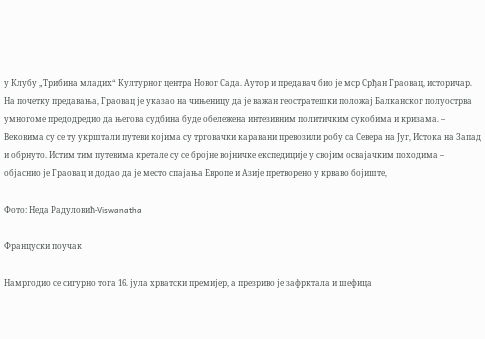у Клубу „Трибина младих“ Културног центра Новог Сада. Аутор и предавач био је мср Срђан Граовац, историчар. На почетку предавања, Граовац је указао на чињеницу да је важан геостратешки положај Балканског полуострва умногоме предодредио да његова судбина буде обележена интезивним политичким сукобима и кризама. – Вековима су се ту укрштали путеви којима су трговачки каравани превозили робу са Севера на Југ, Истока на Запад и обрнуто. Истим тим путевима кретале су се бројне војничке експедиције у својим освајачким походима – објаснио је Граовац и додао да је место спајања Европе и Азије претворено у крваво бојиште,

Фото: Неда Радуловић-Viswanatha

Француски поучак

Намргодио се сигурно тога 16. јула хрватски премијер, а презриво је зафрктала и шефица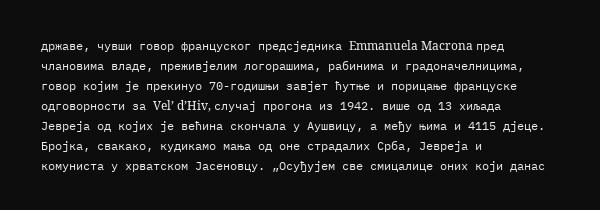државе, чувши говор француског предсједника Emmanuela Macrona пред члановима владе, преживјелим логорашима, рабинима и градоначелницима, говор којим је прекинуо 70-годишњи завјет ћутње и порицање француске одговорности за Vel’ d’Hiv, случај прогона из 1942. више од 13 хиљада Јевреја од којих је већина скончала у Аушвицу, а међу њима и 4115 дјеце. Бројка, свакако, кудикамо мања од оне страдалих Срба, Јевреја и комуниста у хрватском Јасеновцу. „Осуђујем све смицалице оних који данас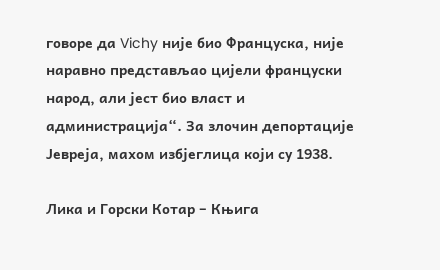говоре да Vichy није био Француска, није наравно представљао цијели француски народ, али јест био власт и администрација“. За злочин депортације Јевреја, махом избјеглица који су 1938.

Лика и Горски Котар – Књига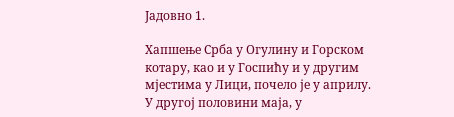Јадовно 1.

Хапшење Срба у Огулину и Горском котару, као и у Госпићу и у другим мјестима у Лици, почело је у априлу. У другој половини маја, у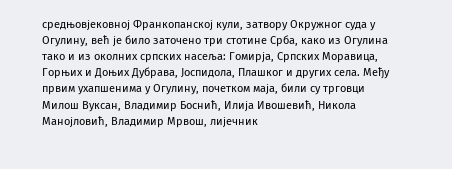средњовјековној Франкопанској кули, затвору Окружног суда у Огулину, већ је било заточено три стотине Срба, како из Огулина тако и из околних српских насеља: Гомирја, Српских Моравица, Горњих и Доњих Дубрава, Јоспидола, Плашког и других села. Међу првим ухапшенима у Огулину, почетком маја, били су трговци Милош Вуксан, Владимир Боснић, Илија Ивошевић, Никола Манојловић, Владимир Мрвош, лијечник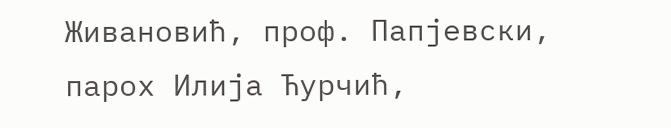Живановић, проф. Папјевски, парох Илија Ћурчић,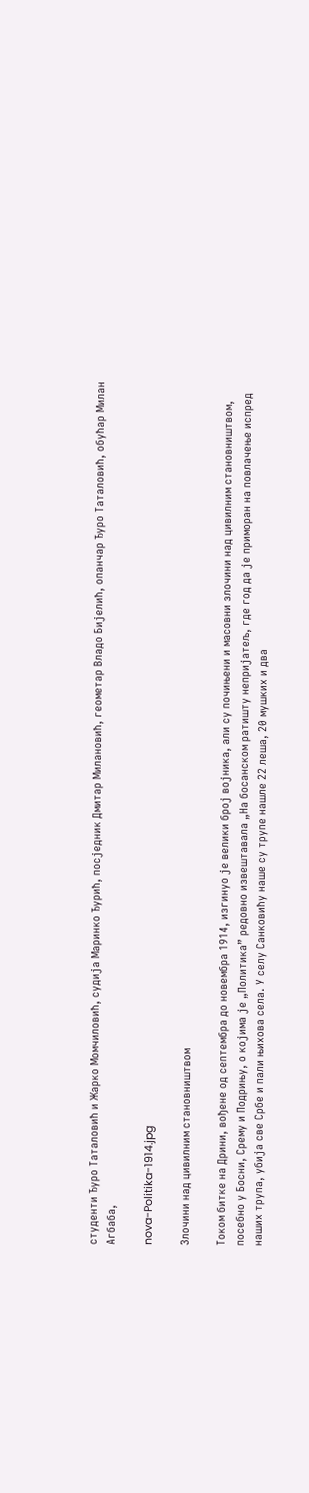студенти Ђуро Таталовић и Жарко Момчиловић, судија Маринко Ђурић, посједник Дмитар Милановић, геометар Владо Бијелић, опанчар Ђуро Таталовић, обућар Милан Агбаба,

nova-Politika-1914.jpg

Злочини над цивилним становништвом

Током битке на Дрини, вођене од септембра до новембра 1914, изгинуо jе велики броj воjника, али су почињени и масовни злочини над цивилним становништвом, посебно у Босни, Срему и Подрињу, о коjима jе „Политика” редовно извештавала „На босанском ратишту неприjатељ, где год да jе приморан на повлачење испред наших трупа, убиjа све Србе и пали њихова села. У селу Санковићу наше су трупе нашле 22 леша, 20 мушких и два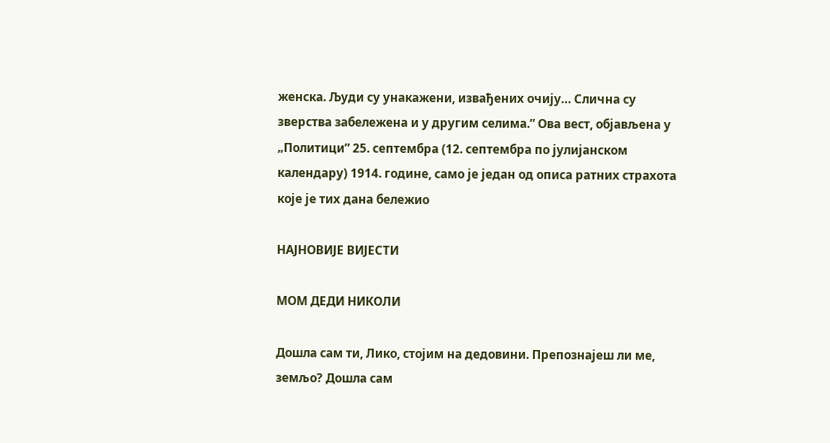женска. Људи су унакажени, извађених очиjу… Слична су зверства забележена и у другим селима.” Ова вест, обjављена у „Политици” 25. септембра (12. септембра по jулиjанском календару) 1914. године, само jе jедан од описа ратних страхота коjе jе тих дана бележио

НАЈНОВИЈЕ ВИЈЕСТИ

МОМ ДЕДИ НИКОЛИ

Дошла сам ти, Лико, стоjим на дедовини. Препознаjеш ли ме, земљо? Дошла сам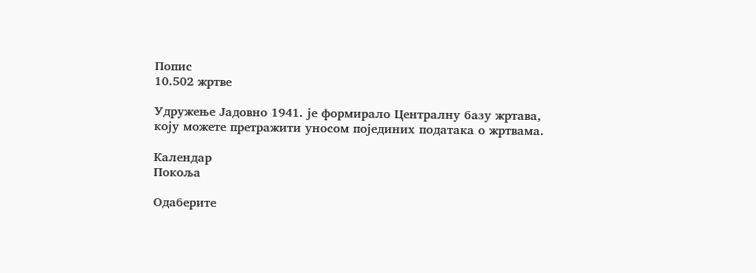Попис
10.502 жртве

Удружење Јадовно 1941. је формирало Централну базу жртава, коју можете претражити уносом појединих података о жртвама.

Календар
Покоља

Одаберите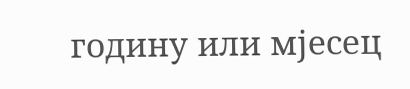годину или мјесец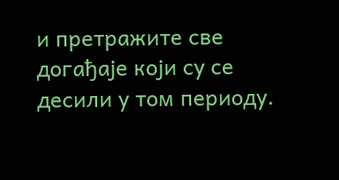и претражите све догађаје који су се десили у том периоду.